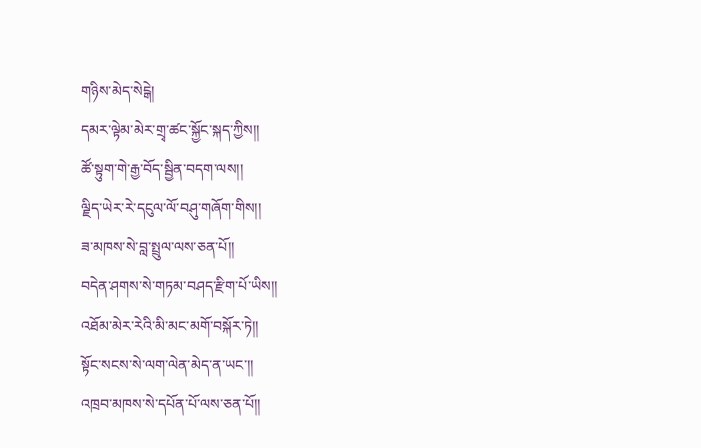གཉིས་མེད་སེངྒེ།
དམར་ལྟེམ་མེར་གྲྭ་ཚང་སྐྱོང་སྐད་ཀྱིས།།
ཚོ་སྟུག་གེ་རྒྱ་བོད་སྦྱིན་བདག་ལས།།
ལྗིད་ཡེར་རེ་དངུལ་ལོ་བཤུ་གཞོག་གིས།།
ཟ་མཁས་སེ་བླ་སྤྲུལ་ལས་ཅན་པོ།།
བདེན་ཤགས་སེ་གཏམ་བཤད་རྫིག་པོ་ཡིས།།
འཐོམ་མེར་རེའི་མི་མང་མགོ་བསྐོར་ཏེ།།
སྟོང་སངས་སེ་ལག་ལེན་མེད་ན་ཡང་།།
འཁྲབ་མཁས་སེ་དཔོན་པོ་ལས་ཅན་པོ།།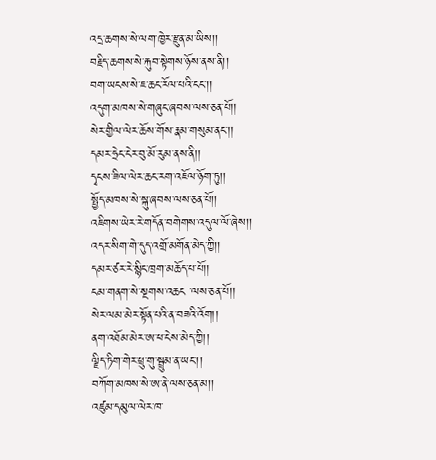འདྲ་ཆགས་སེ་ལག་ཁྱེར་རྫུན་མ་ཡིས།།
བརྗིད་ཆགས་སེ་རྐུབ་སྟེགས་ཉོས་ནས་ནི།།
བག་ཡངས་སེ་ཇ་ཆང་རོལ་པའི་ངང་།།
འདུག་མཁས་སེ་གཞུང་ཞབས་ལས་ཅན་པོ།།
སེར་གྱིལ་ལེར་ཆོས་གོས་རྣམ་གསུམ་ནང་།།
དམར་ཧྲེང་ངེར་བུ་མོ་རུམ་ནས་ནི།།
དྭངས་ཟིལ་ལེར་ཆང་རག་འཇོལ་ཉོག་ཏུ།།
སྤྱོད་མཁས་སེ་སྐུ་ཞབས་ལས་ཅན་པོ།།
འཇིགས་ཡེར་རེ་གདོན་བགེགས་འདུལ་ལོ་ཞེས།།
འདར་སིག་གེ་དུད་འགྲོ་མགོན་མེད་ཀྱི།།
དམར་ཙར་རེ་སྙིང་ཁྲག་མཆོད་པ་པོ།།
ངམ་གནག་སེ་སྔགས་འཆང ་ལས་ཅན་པོ།།
སེར་ལམ་མེར་སྟོན་པའི་ན་བཟའི་འོག།།
ནག་འཐོམ་མེར་ཨ་ཕ་ངེས་མེད་ཀྱི།།
ལྗིད་ཏིག་གེར་ཕྲུ་གུ་སྦྲུམ་ན་ཡང་།།
བཀོག་མཁས་སེ་ཨ་ནེ་ལས་ཅན་མ།།
འཛུམ་དམུལ་ལེར་ཁ་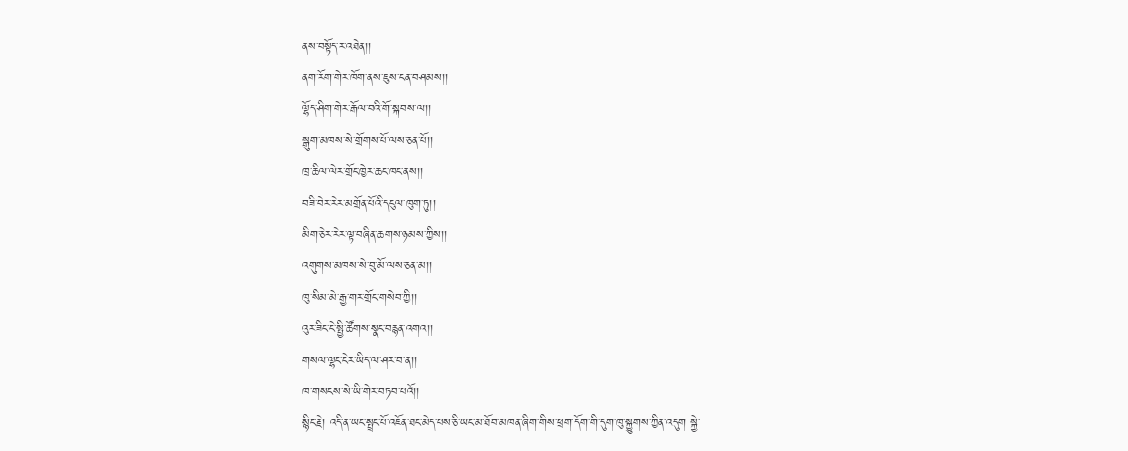ནས་བསྟོད་ར་འཐེན།།
ནག་རོག་གེར་ཁོག་ནས་ཇུས་ངན་བཤམས།།
ལྷོད་ཤིག་གེར་རྒོལ་བའི་གོ་སྐབས་ལ།།
སྒུག་མཁས་སེ་གྲོགས་པོ་ལས་ཅན་པོ།།
ཁྲ་ཆིལ་ལེར་གྲོང་ཁྱེར་ཆང་ཁང་ནས།།
བཟི་བེར་རེར་མགྲོན་པོའི་དངུལ་ཁུག་ཏུ།།
མིག་ཅེར་རེར་ལྟ་བཞིན་ཆགས་ཉམས་ཀྱིས།།
འགུགས་མཁས་སེ་བུ་མོ་ལས་ཅན་མ།།
ཁུ་སིམ་མེ་རྒྱ་གར་གྲོང་གསེབ་ཀྱི།།
འུར་ཟིང་ངེ་སྤྱི་ཚོགས་སྣང་བརྙན་འགའ།།
གསལ་ལྷང་ངེར་ཡིད་ལ་ཤར་བ་ན།།
ཁ་གསངས་སེ་ཡི་གེར་བཏབ་པའོ།།
སྙིང་རྗེ། འདི་ན་ཡང་སྤྲང་པོ་འཇོན་ཐང་མེད་པས་ཅི་ཡང་མ་ཐོབ་མཁན་ཞིག་གིས་ཕྲག་དོག་གི་དུག་ཁུ་སྐྱུགས་ཀྱིན་འདུག སྐྱེ་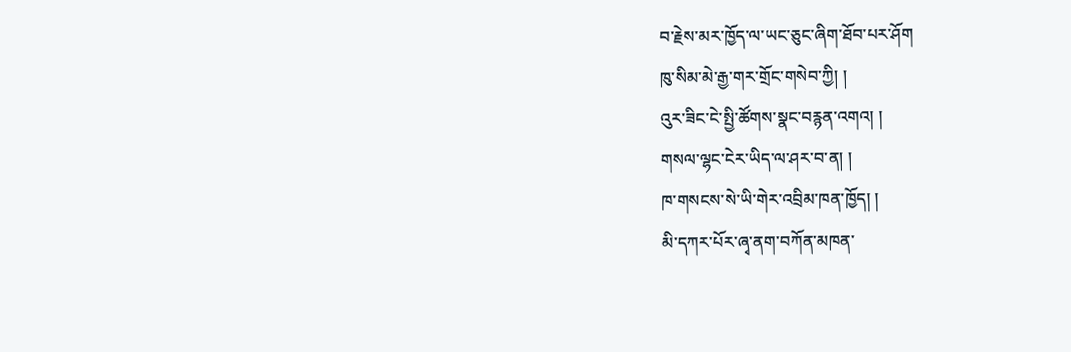བ་རྗེས་མར་ཁྱོད་ལ་ཡང་ཅུང་ཞིག་ཐོབ་པར་ཤོག
ཁུ་སིམ་མེ་རྒྱ་གར་གྲོང་གསེབ་ཀྱི། །
འུར་ཟིང་ངེ་སྤྱི་ཚོགས་སྣང་བརྙན་འགའ། །
གསལ་ལྷང་ངེར་ཡིད་ལ་ཤར་བ་ན། །
ཁ་གསངས་སེ་ཡི་གེར་འབྲིམ་ཁན་ཁྱོད། །
མི་དཀར་པོར་ཞྭ་ནག་བཀོན་མཁན་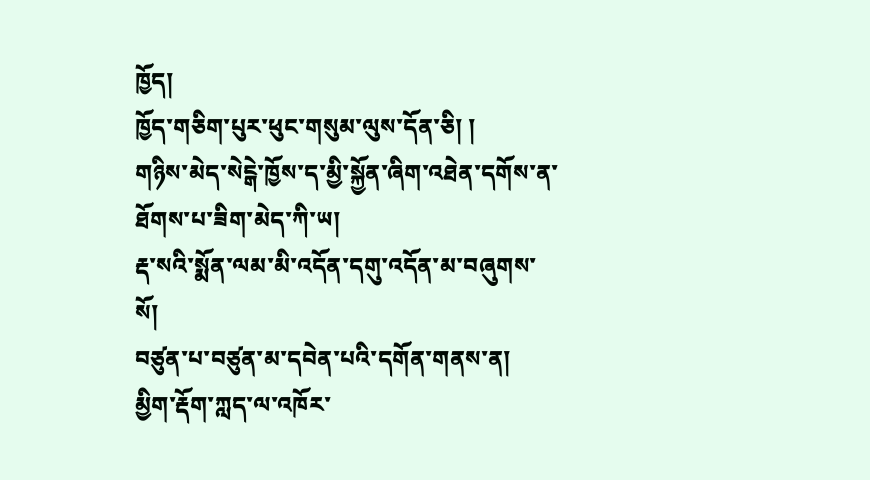ཁྱོད།
ཁྱོད་གཅིག་པུར་ཕུང་གསུམ་ལུས་དོན་ཅི། །
གཉིས་མེད་སེངྒེ་ཁྱོས་ད་མྱི་སྐྱོན་ཞིག་འཐེན་དགོས་ན་ཐོགས་པ་ཟིག་མེད་ཀི་ཡ།
རྡ་སའི་སྨོན་ལམ་མི་འདོན་དགུ་འདོན་མ་བཞུགས་སོ།
བཙུན་པ་བཙུན་མ་དབེན་པའི་དགོན་གནས་ན།
མྱིག་རྡོག་ཀླད་ལ་འཁོར་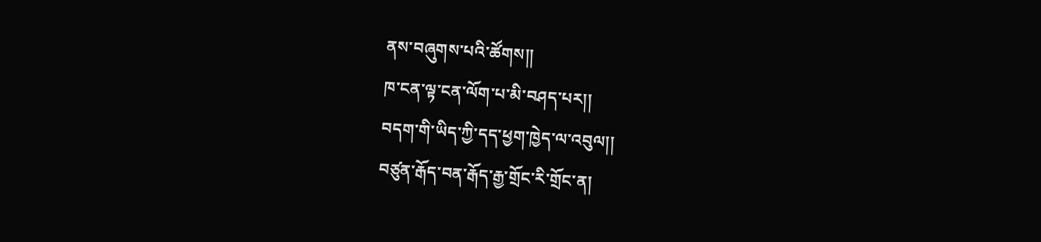ནས་བཞུགས་པའི་ཚོགས།།
ཁ་ངན་ལྟ་ངན་ལོག་པ་མི་བཤད་པར།།
བདག་གི་ཡིད་ཀྱི་དད་ཕྱག་ཁྱེད་ལ་འབུལ།།
བཙུན་རྒོད་བན་རྒོད་རྒྱ་གྲོང་རི་གྲོང་ན།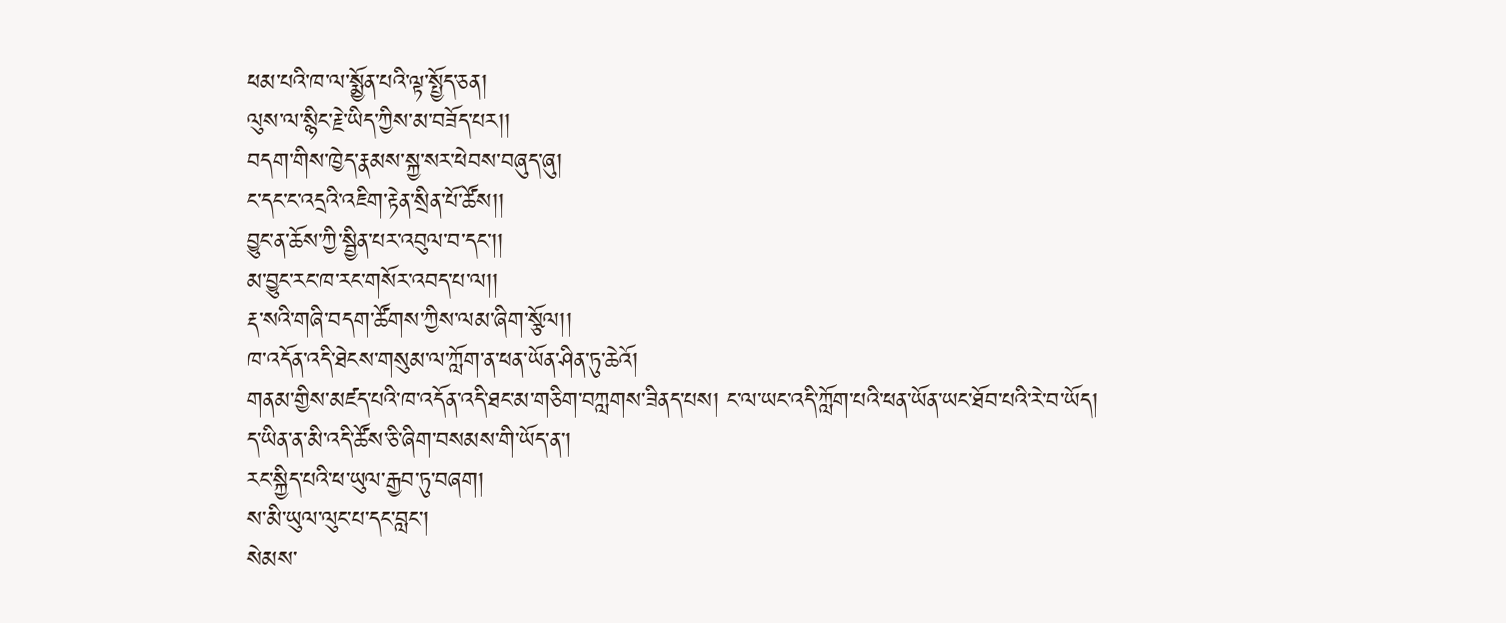ཕམ་པའི་ཁ་ལ་སྨྱོན་པའི་ལྟ་སྤྱོད་ཅན།
ལུས་ལ་སྙིང་རྗེ་ཡིད་ཀྱིས་མ་བཟོད་པར།།
བདག་གིས་ཁྱེད་རྣམས་སྐྱ་སར་ཕེབས་བཞུད་ཞུ།
ང་དང་ང་འདྲའི་འཇིག་རྟེན་སྲིན་པོ་ཚོས།།
བྱུང་ན་ཆོས་ཀྱི་སྦྱིན་པར་འབུལ་བ་དང་།།
མ་བྱུང་རང་ཁ་རང་གསོར་འབད་པ་ལ།།
རྡ་སའི་གཞི་བདག་ཚོགས་ཀྱིས་ལམ་ཞིག་སྩོལ།།
ཁ་འདོན་འདི་ཐེངས་གསུམ་ལ་ཀློག་ན་ཕན་ཡོན་ཤིན་ཏུ་ཆེའོ།
གནམ་གྱིས་མཛད་པའི་ཁ་འདོན་འདི་ཐང་མ་གཅིག་བཀླགས་ཟིནད་པས། ང་ལ་ཡང་འདི་ཀློག་པའི་ཕན་ཡོན་ཡང་ཐོབ་པའི་རེ་བ་ཡོད།
ད་ཡིན་ན་མི་འདི་ཚོས་ཅི་ཞིག་བསམས་གི་ཡོད་ན་།
རང་སྐྱིད་པའི་ཕ་ཡུལ་རྒྱབ་ཏུ་བཞག།
ས་མི་ཡུལ་ལུང་པ་དང་བླང་།
སེམས་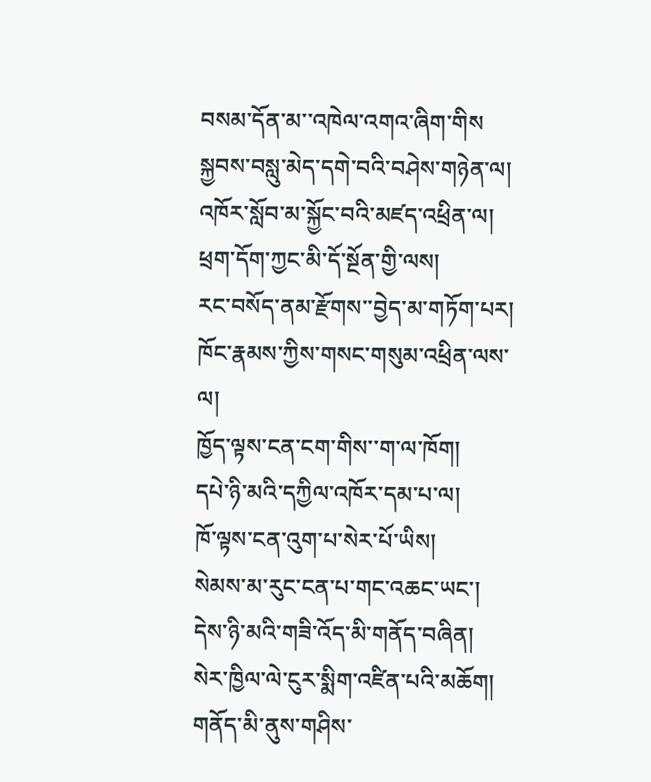བསམ་དོན་མ་་འཁེལ་འགའ་ཞིག་གིས
སྐྱབས་བསླུ་མེད་དགེ་བའི་བཤེས་གཉེན་ལ།
འཁོར་སློབ་མ་སྐྱོང་བའི་མཛད་འཕྲིན་ལ།
ཕྲག་དོག་ཀྱང་མི་དོ་སྔོན་གྱི་ལས།
རང་བསོད་ནམ་རྫོགས་་བྱེད་མ་གཏོག་པར།
ཁོང་རྣམས་ཀྱིས་གསང་གསུམ་འཕྲིན་ལས་ལ།
ཁྱོད་ལྟས་ངན་ངག་གིས་་ག་ལ་ཁོག།
དཔེ་ཉི་མའི་དཀྱིལ་འཁོར་དམ་པ་ལ།
ཁོ་ལྟས་ངན་འུག་པ་སེར་པོ་ཡིས།
སེམས་མ་རུང་ངན་པ་གང་འཆང་ཡང་།
དེས་ཉི་མའི་གཟི་འོད་མི་གནོད་བཞིན།
སེར་ཁྱིལ་ལེ་ངུར་སྨིག་འཛིན་པའི་མཆོག།
གནོད་མི་ནུས་གཤིས་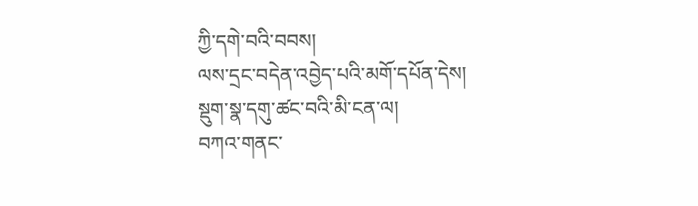ཀྱི་དགེ་བའི་བབས།
ལས་དྲང་བདེན་འབྱེད་པའི་མགོ་དཔོན་དེས།
སྡུག་སྣ་དགུ་ཚང་བའི་མི་ངན་ལ།
བཀའ་གནང་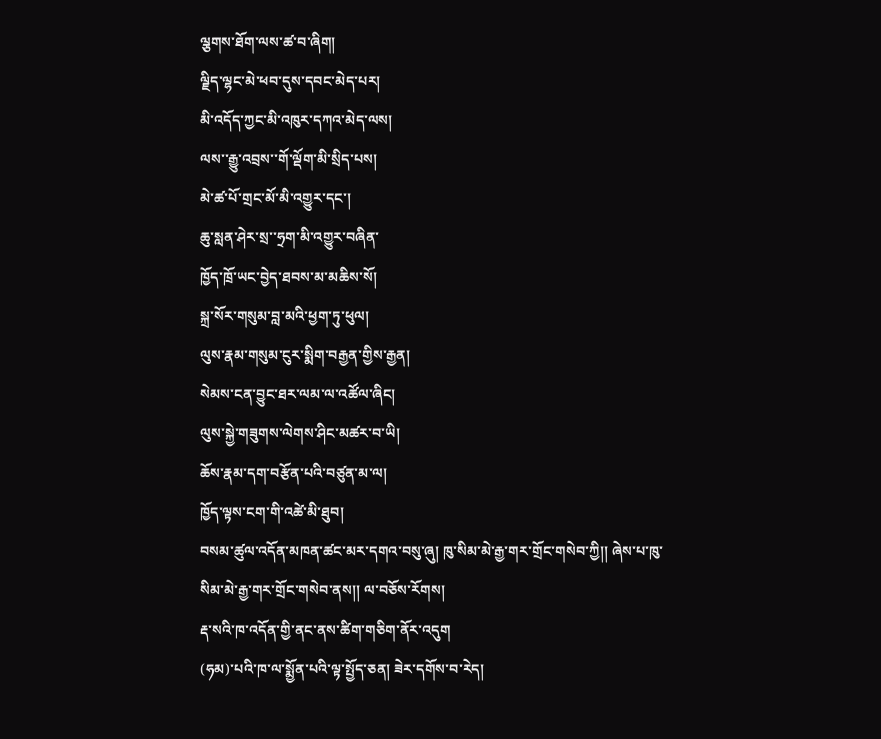ལྕགས་ཐོག་ལས་ཚ་བ་ཞིག།
ལྗིད་ལྷང་མེ་ཕབ་དུས་དབང་མེད་པར།
མི་འདོད་ཀྱང་མི་འཁུར་དཀའ་མེད་ལས།
ལས་་རྒྱུ་འབྲས་་གོ་ལྡོག་མི་སྲིད་པས།
མེ་ཚ་པོ་གྲང་མོ་མི་འགྱུར་དང་།
ཆུ་སླན་ཤེར་སྲ་་ཧྲག་མི་འགྱུར་བཞིན་
ཁྱོད་ཁྲོ་ཡང་བྱེད་ཐབས་མ་མཆིས་སོ།
སྐྲ་སོར་གསུམ་བླ་མའི་ཕྱག་ཏུ་ཕུལ།
ལུས་རྣམ་གསུམ་ངུར་སྨིག་བརྒྱན་གྱིས་རྒྱན།
སེམས་ངན་བྱུང་ཐར་ལམ་ལ་འཚོལ་ཞིང།
ལུས་སྐྱེ་གཟུགས་ལེགས་ཤིང་མཚར་བ་ཡི།
ཆོས་རྣམ་དག་བརྩོན་པའི་བཙུན་མ་ལ།
ཁྱོད་ལྟས་ངག་གི་འཚེ་མི་ཐུབ།
བསམ་ཚུལ་འདོན་མཁན་ཚང་མར་དགའ་བསུ་ཞུ། ཁུ་སིམ་མེ་རྒྱ་གར་གྲོང་གསེབ་ཀྱི།། ཞེས་པ་ཁུ་སིམ་མེ་རྒྱ་གར་གྲོང་གསེབ་ནས།། ལ་བཅོས་རོགས།
རྡ་སའི་ཁ་འདོན་གྱི་ནང་ནས་ཚིག་གཅིག་ནོར་འདུག
(ཧམ)་པའི་ཁ་ལ་སྨྱོན་པའི་ལྟ་སྤྱོད་ཅན། ཟེར་དགོས་བ་རེད།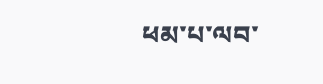ཕམ་པ་ལབ་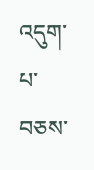འདུག་པ་བཅས་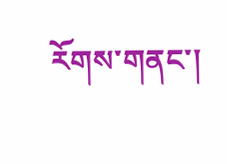རོགས་གནང་།